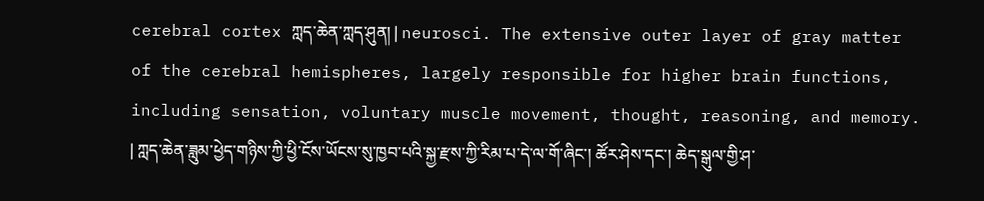cerebral cortex ཀླད་ཆེན་ཀླད་ཤུན། | neurosci. The extensive outer layer of gray matter of the cerebral hemispheres, largely responsible for higher brain functions, including sensation, voluntary muscle movement, thought, reasoning, and memory. | ཀླད་ཆེན་ཟླུམ་ཕྱེད་གཉིས་ཀྱི་ཕྱི་ངོས་ཡོངས་སུ་ཁྱབ་པའི་སྐྱ་རྫས་ཀྱི་རིམ་པ་དེ་ལ་གོ་ཞིང་། ཚོར་ཤེས་དང་། ཆེད་སྒུལ་གྱི་ཤ་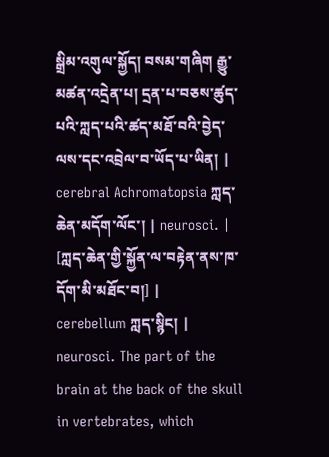སྒྲིམ་འགུལ་སྐྱོད། བསམ་གཞིག རྒྱུ་མཚན་འདྲེན་པ། དྲན་པ་བཅས་ཚུད་པའི་ཀླད་པའི་ཚད་མཐོ་བའི་བྱེད་ལས་དང་འབྲེལ་བ་ཡོད་པ་ཡིན། |
cerebral Achromatopsia ཀླད་ཆེན་མདོག་ལོང་། | neurosci. | [ཀླད་ཆེན་གྱི་སྐྱོན་ལ་བརྟེན་ནས་ཁ་དོག་མི་མཐོང་བ།] |
cerebellum ཀླད་སྙིང། | neurosci. The part of the brain at the back of the skull in vertebrates, which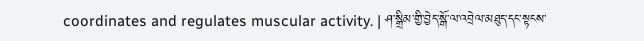coordinates and regulates muscular activity. | ཤ་སྒྲིམ་གྱི་བྱེད་སྒོ་ལ་འབྲེལ་མཐུད་དང་སྟངས་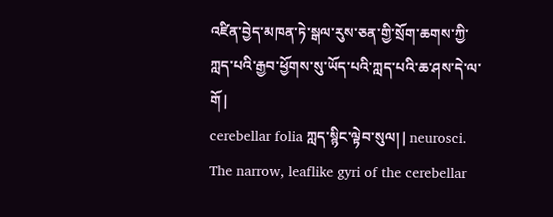འཛིན་བྱེད་མཁན་ཏེ་སྒལ་རུས་ཅན་གྱི་སྲོག་ཆགས་ཀྱི་ཀླད་པའི་རྒྱབ་ཕྱོགས་སུ་ཡོད་པའི་ཀླད་པའི་ཆ་ཤས་དེ་ལ་གོ |
cerebellar folia ཀླད་སྙིང་ལྟེབ་སུལ། | neurosci. The narrow, leaflike gyri of the cerebellar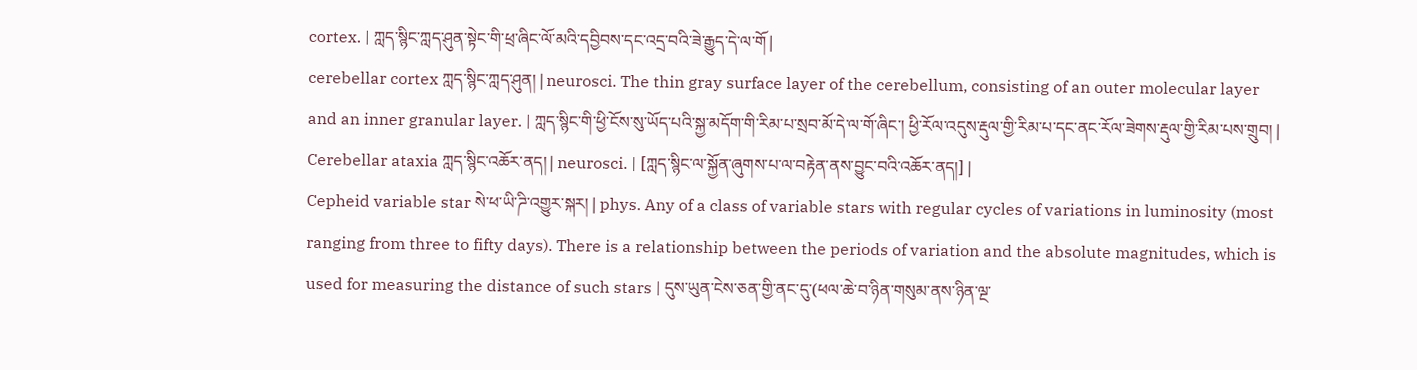cortex. | ཀླད་སྙིང་ཀླད་ཤུན་སྟེང་གི་ཕྲ་ཞིང་ལོ་མའི་དབྱིབས་དང་འདྲ་བའི་ཟེ་རྒྱུད་དེ་ལ་གོ |
cerebellar cortex ཀླད་སྙིང་ཀླད་ཤུན། | neurosci. The thin gray surface layer of the cerebellum, consisting of an outer molecular layer and an inner granular layer. | ཀླད་སྙིང་གི་ཕྱི་ངོས་སུ་ཡོད་པའི་སྐྱ་མདོག་གི་རིམ་པ་སྲབ་མོ་དེ་ལ་གོ་ཞིང་། ཕྱི་རོལ་འདུས་རྡུལ་གྱི་རིམ་པ་དང་ནང་རོལ་ཟེགས་རྡུལ་གྱི་རིམ་པས་གྲུབ། |
Cerebellar ataxia ཀླད་སྙིང་འཆོར་ནད། | neurosci. | [ཀླད་སྙིང་ལ་སྐྱོན་ཞུགས་པ་ལ་བརྟེན་ནས་བྱུང་བའི་འཆོར་ནད།] |
Cepheid variable star སེ་ཕ་ཡི་ཌི་འགྱུར་སྐར། | phys. Any of a class of variable stars with regular cycles of variations in luminosity (most ranging from three to fifty days). There is a relationship between the periods of variation and the absolute magnitudes, which is used for measuring the distance of such stars | དུས་ཡུན་ངེས་ཅན་གྱི་ནང་དུ་(ཕལ་ཆེ་བ་ཉིན་གསུམ་ནས་ཉིན་ལྔ་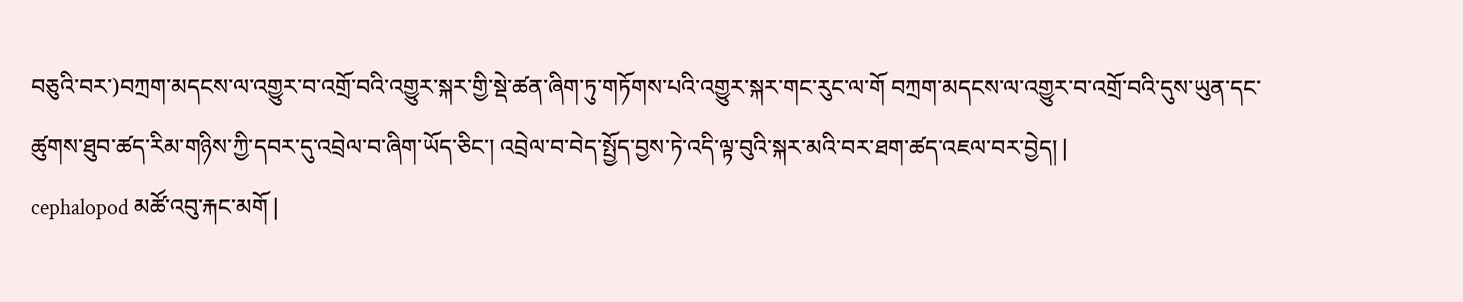བཅུའི་བར་)བཀྲག་མདངས་ལ་འགྱུར་བ་འགྲོ་བའི་འགྱུར་སྐར་གྱི་སྡེ་ཚན་ཞིག་ཏུ་གཏོགས་པའི་འགྱུར་སྐར་གང་རུང་ལ་གོ བཀྲག་མདངས་ལ་འགྱུར་བ་འགྲོ་བའི་དུས་ཡུན་དང་ཚུགས་ཐུབ་ཚད་རིམ་གཉིས་ཀྱི་དབར་དུ་འབྲེལ་བ་ཞིག་ཡོད་ཅིང་། འབྲེལ་བ་བེད་སྤྱོད་བྱས་ཏེ་འདི་ལྟ་བུའི་སྐར་མའི་བར་ཐག་ཚད་འཇལ་བར་བྱེད། |
cephalopod མཚོ་འབུ་རྐང་མགོ |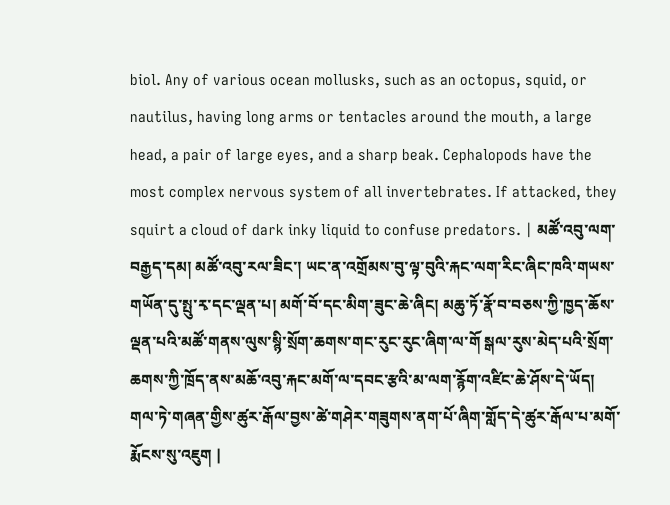biol. Any of various ocean mollusks, such as an octopus, squid, or nautilus, having long arms or tentacles around the mouth, a large head, a pair of large eyes, and a sharp beak. Cephalopods have the most complex nervous system of all invertebrates. If attacked, they squirt a cloud of dark inky liquid to confuse predators. | མཚོ་འབུ་ལག་བརྒྱད་དམ། མཚོ་འབུ་རལ་ཟིང་། ཡང་ན་འགྲོམས་བུ་ལྟ་བུའི་རྐང་ལག་རིང་ཞིང་ཁའི་གཡས་གཡོན་དུ་སྤུ་རྭ་དང་ལྡན་པ། མགོ་བོ་དང་མིག་ཟུང་ཆེ་ཞིང། མཆུ་ཏོ་རྣོ་བ་བཅས་ཀྱི་ཁྱད་ཆོས་ལྡན་པའི་མཚོ་གནས་ལུས་སྙི་སྲོག་ཆགས་གང་རུང་རུང་ཞིག་ལ་གོ སྒལ་རུས་མེད་པའི་སྲོག་ཆགས་ཀྱི་ཁྲོད་ནས་མཆོ་འབུ་རྐང་མགོ་ལ་དབང་རྩའི་མ་ལག་རྙོག་འཛིང་ཆེ་ཤོས་དེ་ཡོད། གལ་ཏེ་གཞན་གྱིས་ཚུར་རྒོལ་བྱས་ཚེ་གཤེར་གཟུགས་ནག་པོ་ཞིག་གློད་དེ་ཚུར་རྒོལ་པ་མགོ་རྨོངས་སུ་འཇུག |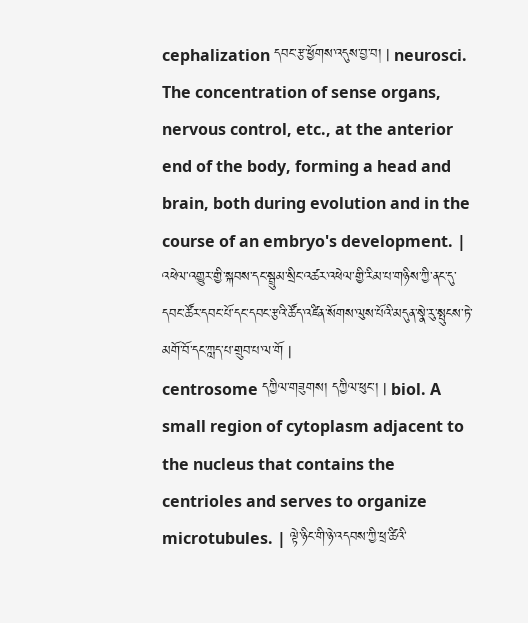cephalization དབང་རྩ་ཕྱོགས་འདུས་བྱ་བ། | neurosci. The concentration of sense organs, nervous control, etc., at the anterior end of the body, forming a head and brain, both during evolution and in the course of an embryo's development. | འཕེལ་འགྱུར་གྱི་སྐབས་དང་སྦྲུམ་སྲིང་འཚར་འཕེལ་གྱི་རིམ་པ་གཉིས་ཀྱི་ནང་དུ་དབང་ཚོར་དབང་པོ་དང་དབང་རྩའི་ཚོད་འཛིན་སོགས་ལུས་པོའི་མདུན་སྣེ་རུ་སྤུངས་ཏེ་མགོ་བོ་དང་ཀླད་པ་གྲུབ་པ་ལ་གོ |
centrosome དཀྱིལ་གཟུགས། དཀྱིལ་ཕུང་། | biol. A small region of cytoplasm adjacent to the nucleus that contains the centrioles and serves to organize microtubules. | ལྟེ་ཉིང་གི་ཉེ་འདབས་ཀྱི་ཕྲ་ཚིའི་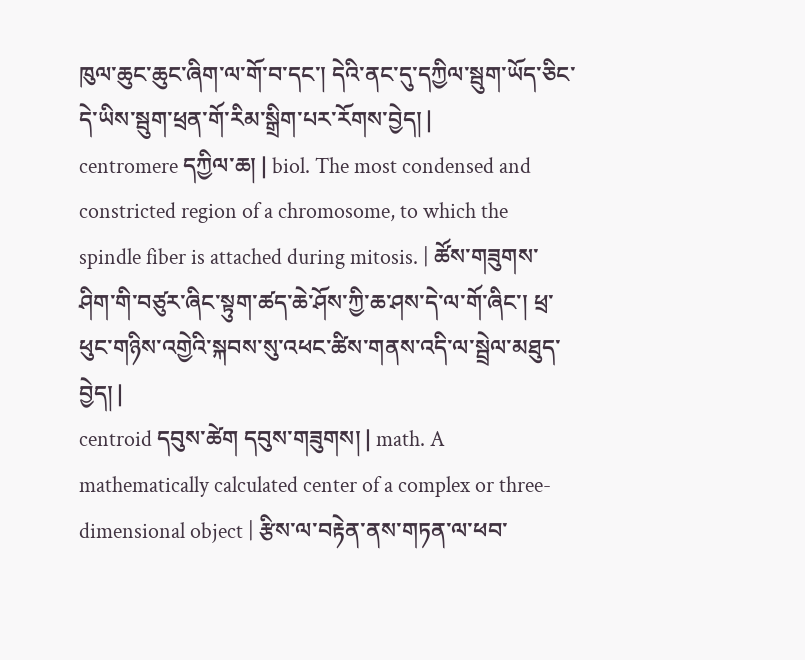ཁུལ་ཆུང་ཆུང་ཞིག་ལ་གོ་བ་དང་། དེའི་ནང་དུ་དཀྱིལ་སྦུག་ཡོད་ཅིང་དེ་ཡིས་སྦུག་ཕྲན་གོ་རིམ་སྒྲིག་པར་རོགས་བྱེད། |
centromere དཀྱིལ་ཆ། | biol. The most condensed and constricted region of a chromosome, to which the spindle fiber is attached during mitosis. | ཚོས་གཟུགས་ཤིག་གི་བཙུར་ཞིང་སྟུག་ཚད་ཆེ་ཤོས་ཀྱི་ཆ་ཤས་དེ་ལ་གོ་ཞིང་། ཕྲ་ཕུང་གཉིས་འགྱེའི་སྐབས་སུ་འཕང་ཚིས་གནས་འདི་ལ་སྦྲེལ་མཐུད་བྱེད། |
centroid དབུས་ཚེག དབུས་གཟུགས། | math. A mathematically calculated center of a complex or three-dimensional object | རྩིས་ལ་བརྟེན་ནས་གཏན་ལ་ཕབ་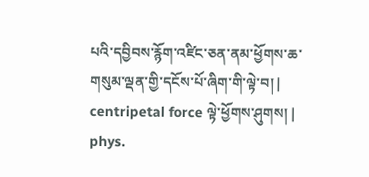པའི་དབྱིབས་རྙོག་འཛིང་ཅན་ནམ་ཕྱོགས་ཆ་གསུམ་ལྡན་གྱི་དངོས་པོ་ཞིག་གི་ལྟེ་བ། |
centripetal force ལྟེ་ཕྱོགས་ཤུགས། | phys.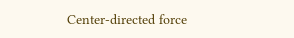Center-directed force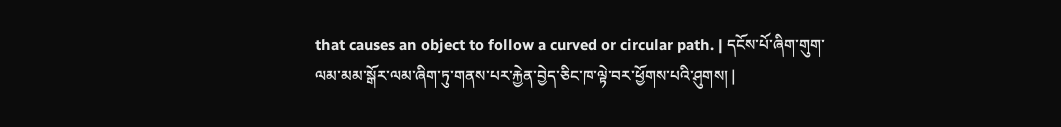that causes an object to follow a curved or circular path. | དངོས་པོ་ཞིག་གུག་ལམ་མམ་སྒོར་ལམ་ཞིག་ཏུ་གནས་པར་རྐྱེན་བྱེད་ཅིང་ཁ་ལྟེ་བར་ཕྱོགས་པའི་ཤུགས། |